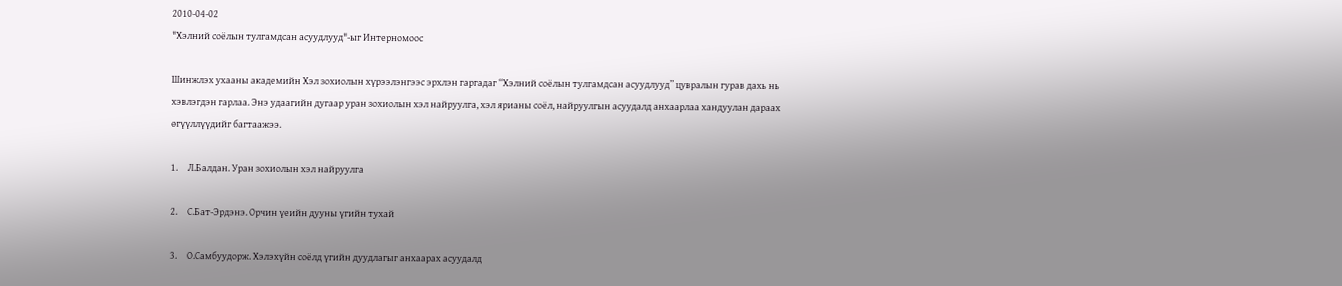2010-04-02
"Хэлний соёлын тулгамдсан асуудлууд"-ыг Интерномоос

Шинжлэх ухааны академийн Хэл зохиолын хүрээлэнгээс эрхлэн гаргадаг “Хэлний соёлын тулгамдсан асуудлууд” цувралын гурав дахь нь  хэвлэгдэн гарлаа. Энэ удаагийн дугаар уран зохиолын хэл найруулга, хэл ярианы соёл, найруулгын асуудалд анхаарлаа хандуулан дараах өгүүллүүдийг багтаажээ.

1.     Л.Балдан. Уран зохиолын хэл найруулга

2.     С.Бат-Эрдэнэ. Орчин үеийн дууны үгийн тухай

3.     О.Самбуудорж. Хэлэхүйн соёлд үгийн дуудлагыг анхаарах асуудалд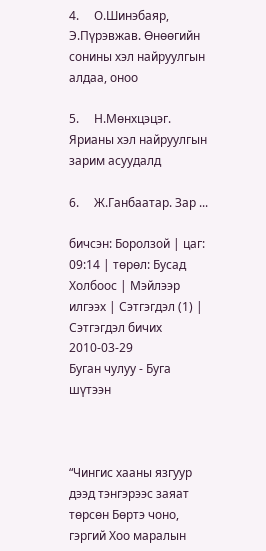4.     О.Шинэбаяр, Э.Пүрэвжав. Өнөөгийн сонины хэл найруулгын алдаа, оноо

5.     Н.Мөнхцэцэг. Ярианы хэл найруулгын зарим асуудалд

6.     Ж.Ганбаатар. Зар ...

бичсэн: Боролзой | цаг: 09:14 | төрөл: Бусад
Холбоос | Мэйлээр илгээх | Сэтгэгдэл (1) | Сэтгэгдэл бичих
2010-03-29
Буган чулуу - Буга шүтээн



“Чингис хааны язгуур дээд тэнгэрээс заяат төрсөн Бөртэ чоно, гэргий Хоо маралын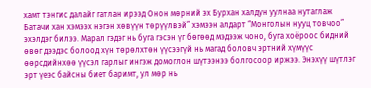хамт тэнгис далайг гатлан ирээд Онон мөрний эх Бурхан халдун уулнаа нутаглаж Батачи хан хэмээх нэгэн хөвүүн төрүүлвэй” хэмээн алдарт “Монголын нууц товчоо” эхэлдэг билээ. Марал гэдэг нь буга гэсэн үг бөгөөд мэдээж чоно, буга хоёроос бидний өвөг дээдэс болоод хүн төрөлхтөн үүсээгүй нь магад боловч эртний хүмүүс өөрсдийнхөө үүсэл гарлыг ингэж домоглон шүтээнээ болгосоор иржээ. Энэхүү шүтлэг эрт үеэс байсны биет баримт, ул мөр нь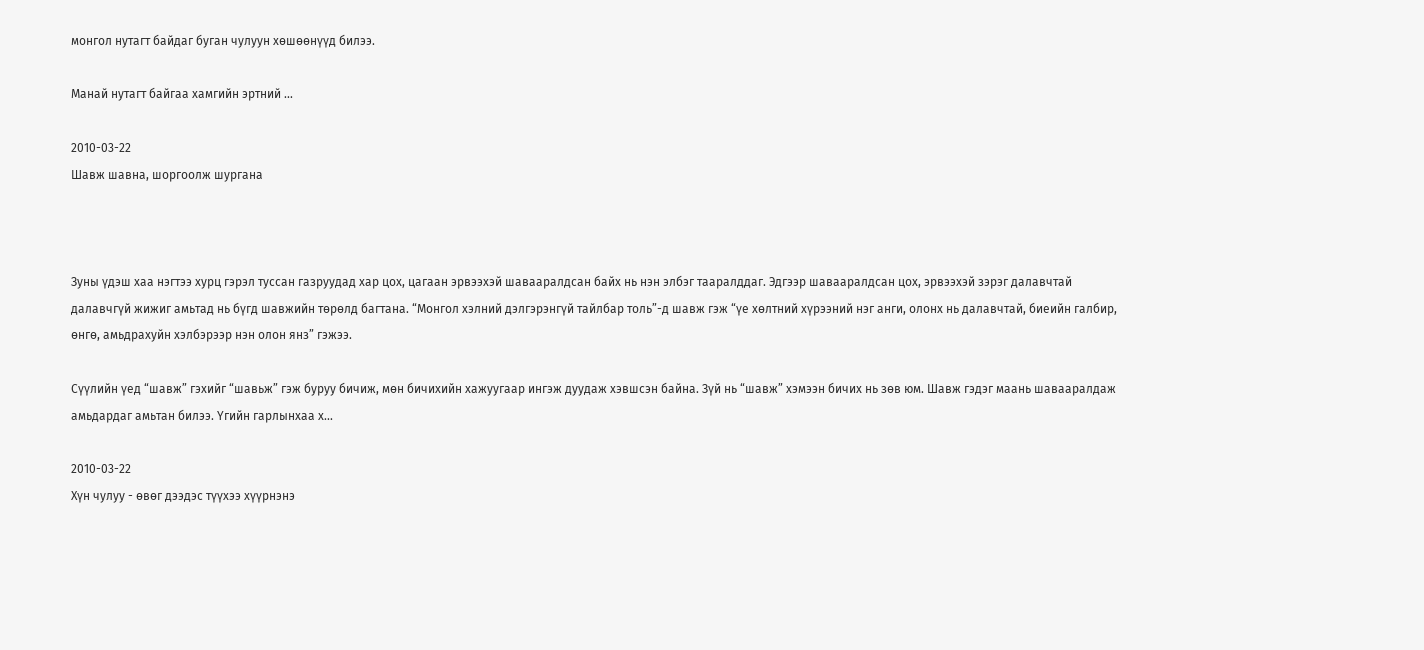монгол нутагт байдаг буган чулуун хөшөөнүүд билээ.

Манай нутагт байгаа хамгийн эртний ...

2010-03-22
Шавж шавна, шоргоолж шургана



Зуны үдэш хаа нэгтээ хурц гэрэл туссан газруудад хар цох, цагаан эрвээхэй шавааралдсан байх нь нэн элбэг тааралддаг. Эдгээр шавааралдсан цох, эрвээхэй зэрэг далавчтай далавчгүй жижиг амьтад нь бүгд шавжийн төрөлд багтана. “Монгол хэлний дэлгэрэнгүй тайлбар толь”-д шавж гэж “үе хөлтний хүрээний нэг анги, олонх нь далавчтай, биеийн галбир, өнгө, амьдрахуйн хэлбэрээр нэн олон янз” гэжээ.

Сүүлийн үед “шавж” гэхийг “шавьж” гэж буруу бичиж, мөн бичихийн хажуугаар ингэж дуудаж хэвшсэн байна. Зүй нь “шавж” хэмээн бичих нь зөв юм. Шавж гэдэг маань шавааралдаж амьдардаг амьтан билээ. Үгийн гарлынхаа х...

2010-03-22
Хүн чулуу - өвөг дээдэс түүхээ хүүрнэнэ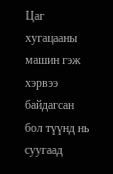Цаг хугацааны машин гэж хэрвээ байдагсан бол түүнд нь суугаад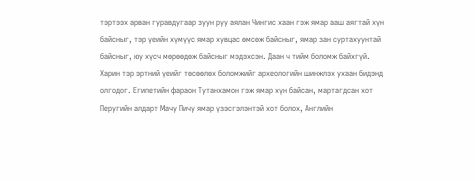тэртээх арван гуравдугаар зуун руу аялан Чингис хаан гэж ямар ааш аягтай хүн байсныг, тэр үеийн хүмүүс ямар хувцас өмсөж байсныг, ямар зан суртахуунтай байсныг, юу хүсч мөрөөдөж байсныг мэдэхсэн. Даан ч тийм боломж байхгүй. Харин тэр эртний үеийг төсөөлөх боломжийг археологийн шинжлэх ухаан бидэнд олгодог. Египетийн фараон Тутанхамон гэж ямар хүн байсан, мартагдсан хот Перугийн алдарт Мачу Пичу ямар үзэсгэлэнтэй хот болох, Английн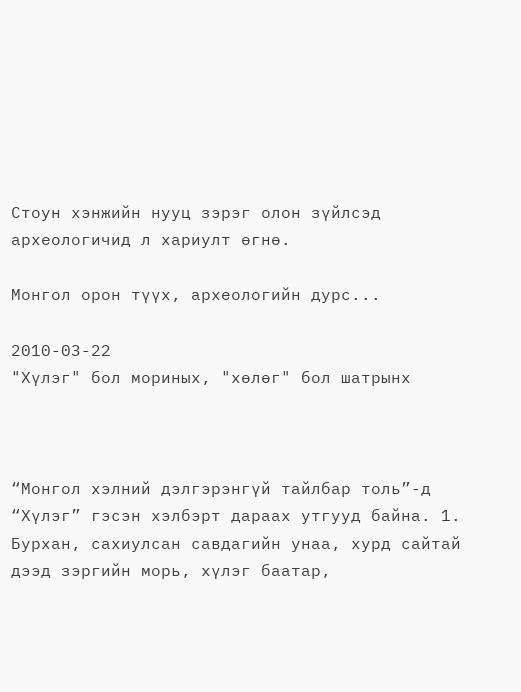Стоун хэнжийн нууц зэрэг олон зүйлсэд археологичид л хариулт өгнө.

Монгол орон түүх, археологийн дурс...

2010-03-22
"Хүлэг" бол мориных, "хөлөг" бол шатрынх



“Монгол хэлний дэлгэрэнгүй тайлбар толь”-д “Хүлэг” гэсэн хэлбэрт дараах утгууд байна. 1. Бурхан, сахиулсан савдагийн унаа, хурд сайтай дээд зэргийн морь, хүлэг баатар,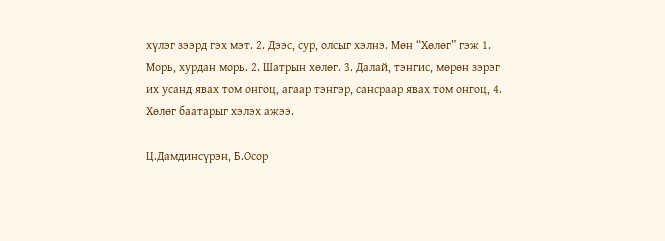хүлэг зээрд гэх мэт. 2. Дээс, сур, олсыг хэлнэ. Мөн “Хөлөг” гэж 1. Морь, хурдан морь. 2. Шатрын хөлөг. 3. Далай, тэнгис, мөрөн зэрэг их усанд явах том онгоц, агаар тэнгэр, сансраар явах том онгоц, 4. Хөлөг баатарыг хэлэх ажээ.

Ц.Дамдинсүрэн, Б.Осор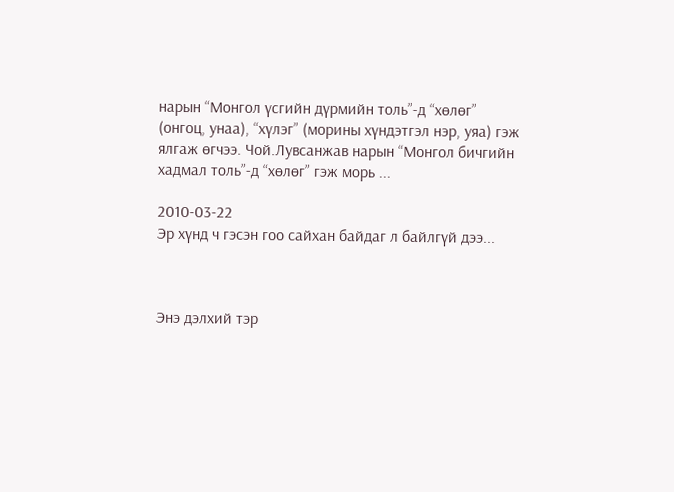нарын “Монгол үсгийн дүрмийн толь”-д “хөлөг” (онгоц, унаа), “хүлэг” (морины хүндэтгэл нэр, уяа) гэж ялгаж өгчээ. Чой.Лувсанжав нарын “Монгол бичгийн хадмал толь”-д “хөлөг” гэж морь ...

2010-03-22
Эр хүнд ч гэсэн гоо сайхан байдаг л байлгүй дээ...



Энэ дэлхий тэр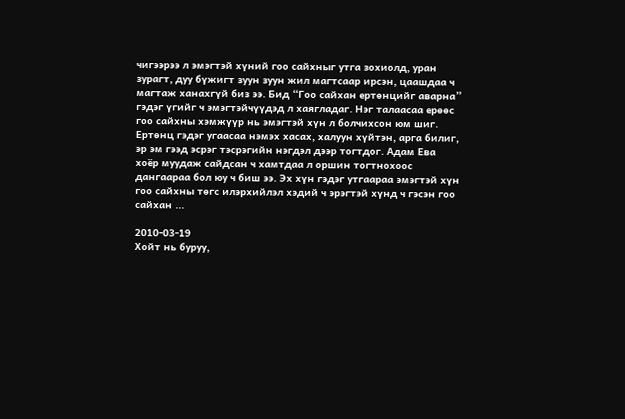чигээрээ л эмэгтэй хүний гоо сайхныг утга зохиолд, уран зурагт, дуу бүжигт зуун зуун жил магтсаар ирсэн, цаашдаа ч магтаж ханахгүй биз ээ. Бид “Гоо сайхан ертөнцийг аварна” гэдэг үгийг ч эмэгтэйчүүдэд л хаягладаг. Нэг талаасаа ерөөс гоо сайхны хэмжүүр нь эмэгтэй хүн л болчихсон юм шиг. Ертөнц гэдэг угаасаа нэмэх хасах, халуун хүйтэн, арга билиг, эр эм гээд эсрэг тэсрэгийн нэгдэл дээр тогтдог. Адам Ева хоёр муудаж сайдсан ч хамтдаа л оршин тогтнохоос дангаараа бол юу ч биш ээ. Эх хүн гэдэг утгаараа эмэгтэй хүн гоо сайхны төгс илэрхийлэл хэдий ч эрэгтэй хүнд ч гэсэн гоо сайхан ...

2010-03-19
Хойт нь буруу,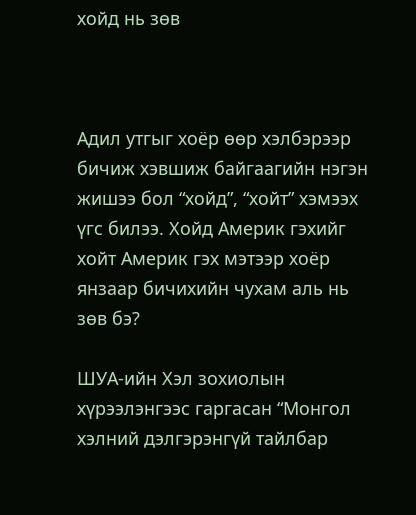хойд нь зөв



Адил утгыг хоёр өөр хэлбэрээр бичиж хэвшиж байгаагийн нэгэн жишээ бол “хойд”, “хойт” хэмээх үгс билээ. Хойд Америк гэхийг хойт Америк гэх мэтээр хоёр янзаар бичихийн чухам аль нь зөв бэ?

ШУА-ийн Хэл зохиолын хүрээлэнгээс гаргасан “Монгол хэлний дэлгэрэнгүй тайлбар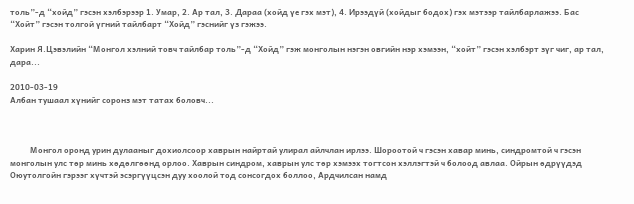толь”-д “хойд” гэсэн хэлбэрээр 1. Умар, 2. Ар тал, 3. Дараа (хойд үе гэх мэт), 4. Ирээдүй (хойдыг бодох) гэх мэтээр тайлбарлажээ. Бас “Хойт” гэсэн толгой үгний тайлбарт “Хойд” гэснийг үз гэжээ.

Харин Я.Цэвэлийн “Монгол хэлний товч тайлбар толь”-д “Хойд” гэж монголын нэгэн овгийн нэр хэмээн, “хойт” гэсэн хэлбэрт зүг чиг, ар тал, дара...

2010-03-19
Албан тушаал хүнийг соронз мэт татах боловч...



          Монгол оронд урин дулааныг дохиолсоор хаврын найртай улирал айлчлан ирлээ. Шороотой ч гэсэн хавар минь, синдромтой ч гэсэн монголын улс төр минь хөдөлгөөнд орлоо. Хаврын синдром, хаврын улс төр хэмээх тогтсон хэллэгтэй ч болоод авлаа. Ойрын өдрүүдэд Оюутолгойн гэрээг хүчтэй эсэргүүцсэн дуу хоолой тод сонсогдох боллоо, Ардчилсан намд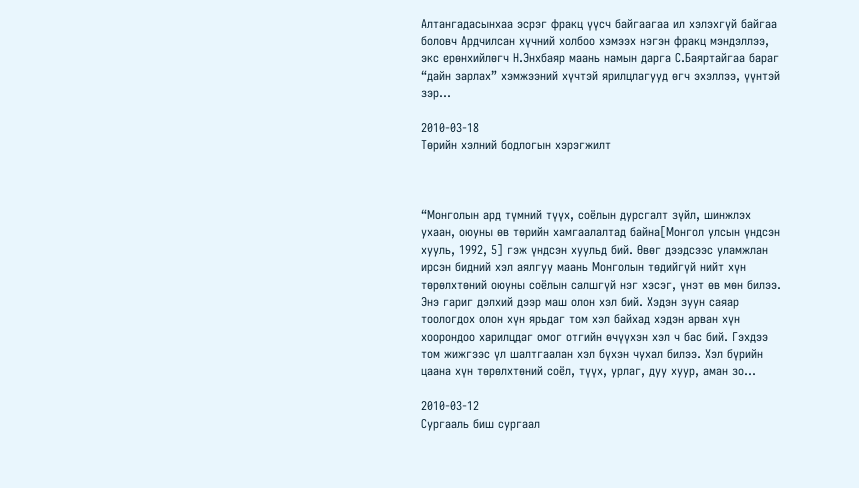Алтангадасынхаа эсрэг фракц үүсч байгаагаа ил хэлэхгүй байгаа боловч Ардчилсан хүчний холбоо хэмээх нэгэн фракц мэндэллээ, экс ерөнхийлөгч Н.Энхбаяр маань намын дарга С.Баяртайгаа бараг “дайн зарлах” хэмжээний хүчтэй ярилцлагууд өгч эхэллээ, үүнтэй зэр...

2010-03-18
Төрийн хэлний бодлогын хэрэгжилт



“Монголын ард түмний түүх, соёлын дурсгалт зүйл, шинжлэх ухаан, оюуны өв төрийн хамгаалалтад байна[Монгол улсын үндсэн хууль, 1992, 5] гэж үндсэн хуульд бий. Өвөг дээдсээс уламжлан ирсэн бидний хэл аялгуу маань Монголын төдийгүй нийт хүн төрөлхтөний оюуны соёлын салшгүй нэг хэсэг, үнэт өв мөн билээ. Энэ гариг дэлхий дээр маш олон хэл бий. Хэдэн зуун саяар тоологдох олон хүн ярьдаг том хэл байхад хэдэн арван хүн хоорондоо харилцдаг омог отгийн өчүүхэн хэл ч бас бий. Гэхдээ том жижгээс үл шалтгаалан хэл бүхэн чухал билээ. Хэл бүрийн цаана хүн төрөлхтөний соёл, түүх, урлаг, дуу хуур, аман зо...

2010-03-12
Сургааль биш сургаал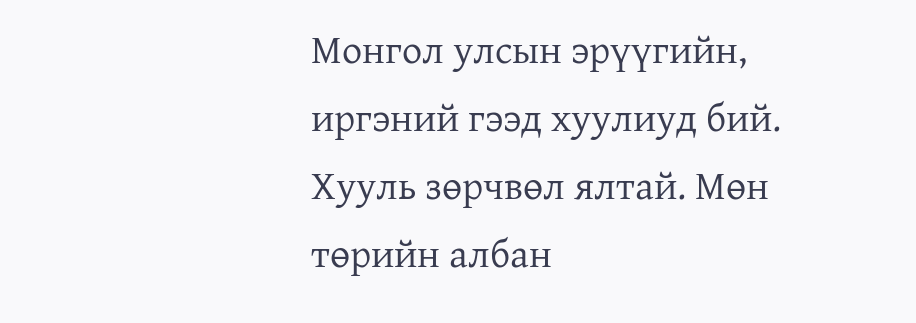Монгол улсын эрүүгийн, иргэний гээд хуулиуд бий. Хууль зөрчвөл ялтай. Мөн төрийн албан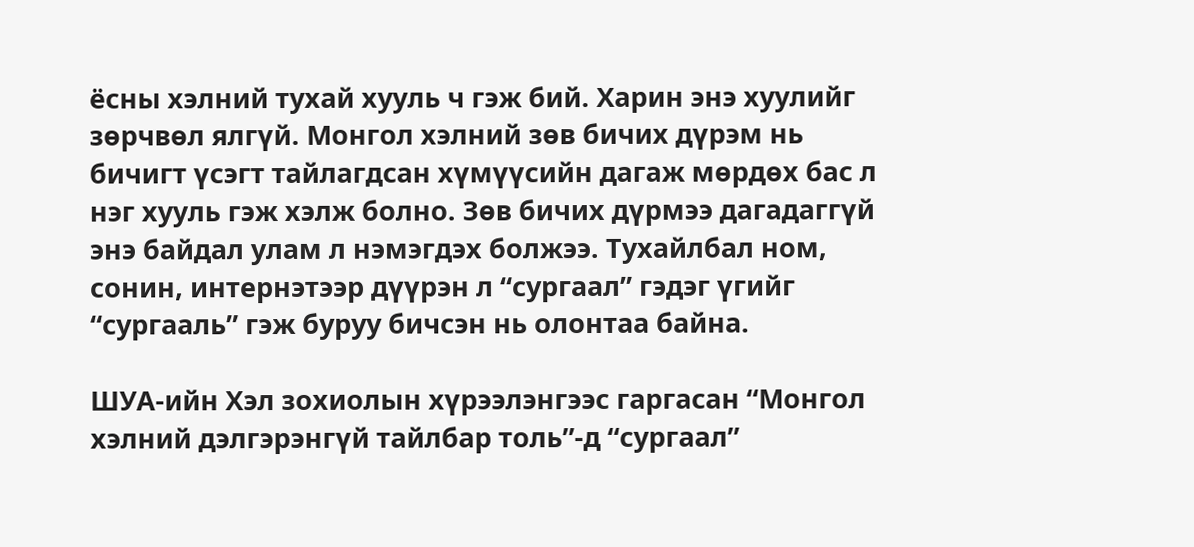ёсны хэлний тухай хууль ч гэж бий. Харин энэ хуулийг зөрчвөл ялгүй. Монгол хэлний зөв бичих дүрэм нь бичигт үсэгт тайлагдсан хүмүүсийн дагаж мөрдөх бас л нэг хууль гэж хэлж болно. Зөв бичих дүрмээ дагадаггүй энэ байдал улам л нэмэгдэх болжээ. Тухайлбал ном, сонин, интернэтээр дүүрэн л “сургаал” гэдэг үгийг “сургааль” гэж буруу бичсэн нь олонтаа байна.

ШУА-ийн Хэл зохиолын хүрээлэнгээс гаргасан “Монгол хэлний дэлгэрэнгүй тайлбар толь”-д “сургаал”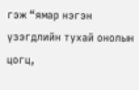гэж “ямар нэгэн үзэгдлийн тухай онолын цогц,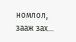номлол, зааж зах...